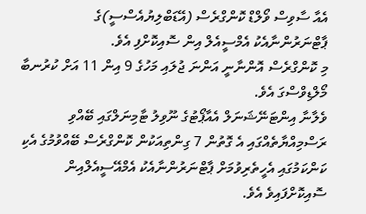އެއާ ސާވިސް ވޯލްޑް ކޮންގްރެސް (އޭޑަބްލިޔުއެސްސީ)ގެ ޕާޓްނަރުންނާއެކު އެމްސީއެލް އިން ސޮއިކޮށްފި އެވެ.
މި ކޮންގްރެސް އޮންނާނީ އަންނަ ޖުލައި މަހުގެ 9 އިން 11 އަށް ކުރުނބާ މޯލްޑިވްސްގަ އެވެ.
ވެލާނާ އިންޓަނޭޝަނަލް އެއާޕޯޓުގެ ނޫވިލު ޓާމިނަލްގައި ބޭއްވި ރަސްމިއްޔާތެއްގައި އެ ގޮތުން 7 ގިންތިއަކުން ކޮންގްރެސް ބޭއްވުމުގެ އެކި ކަންކަމުގައި އެހީތެރިވުމަށް ޕާޓްނަރުންނާއެކު އެމްއޭސީއެލްއިން ސޮއިކޮށްފައިވެ އެވެ.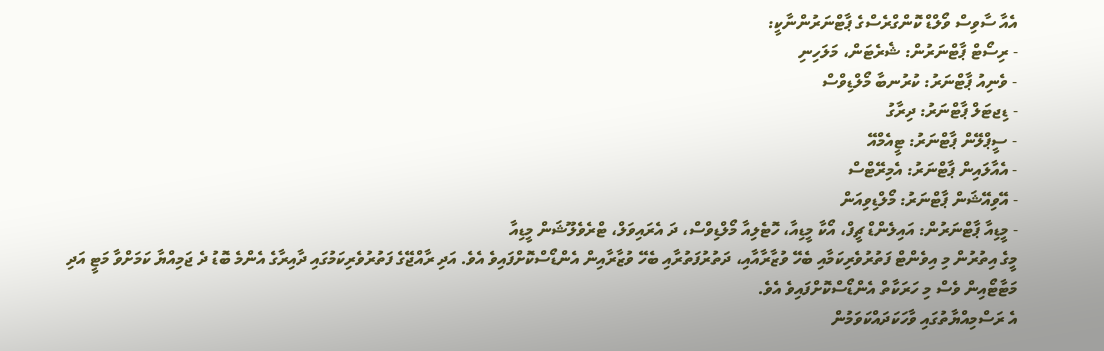އެއާ ސާވިސް ވޯލްޑް ކޮންގްރެސްގެ ޕާޓްނަރުންނާކީ:
- ރިސޯޓް ޕާޓްނަރުން: ޝެރެޓަން، މަލަހިނި
- ވެނިއު ޕާޓްނަރު: ކުރުނބާ މޯލްޑިވްސް
- ޑިޖޓަލް ޕާޓްނަރު: ދިރާގު
- ސީޕްލޭން ޕާޓްނަރު: ޓީއެމްއޭ
- އެއާލައިން ޕާޓްނަރު: އެމިރޭޓްސް
- އޭވިއޭޝަން ޕާޓްނަރު: މޯލްޑިވިއަން
- މީޑިއާ ޕާޓްނަރުން: އައިލެންޑް ޗީފް، އޯކާ މީޑިއާ، ހޮޓެލިއާ މޯލްޑިވްސް، ދަ އެރައިވަލް، ޓްރެވެލޫޝަން މީޑިއާ
މީގެ އިތުރުން މި އިވެންޓް ފަތުރުވެރިކަމާއި ބެހޭ ވުޒާރާއާއި، ދަތުރުފަތުރާއި ބެހޭ ވުޒާރާއިން އެންޑޯސްކޮށްފައިވެ އެވެ. އަދި ރާއްޖޭގެ ފަތުރުވެރިކަމުގައި ދާއިރާގެ އެންމެ ބޮޑު ދެ ޖަމިއްޔާ ކަމަށްވާ މަޓީ އަދި މަޓާޓޯއިން ވެސް މި ހަރަކާތް އެންޑޯސްކޮށްފައިވެ އެވެ.
އެ ރަސްމިއްޔާތުގައި ވާހަކަދައްކަވަމުން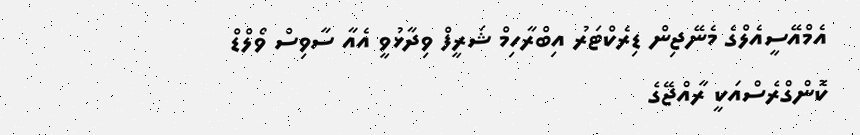އެމްއޭސީއެލްގެ މެނޭޖިން ޑިރެކްޓަރު އިބްރާހިމް ޝަރީފް ވިދާޅުވީ އެއާ ސާވިސް ވޯލްޑް ކޮންގްރެސްއަކީ ރާއްޖޭގެ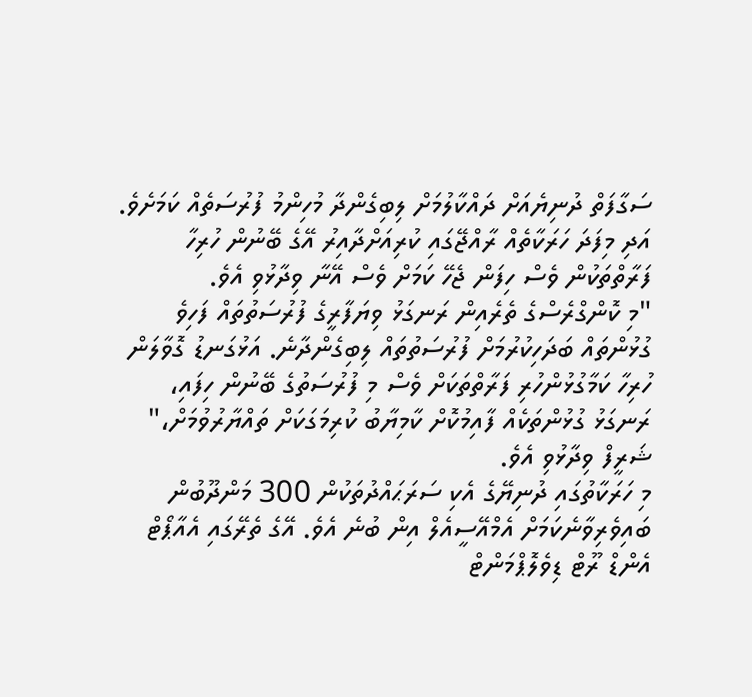ސަގާފަތް ދުނިޔެއަށް ދައްކާލުމަށް ލިބިގެންދާ މުހިންމު ފުރުސަތެއް ކަމަށެވެ. އަދި މިފަދަ ހަރަކާތެއް ރާއްޖޭގައި ކުރިއަށްދާއިރު އޭގެ ބޭނުން ހުރިހާ ފަރާތްތަކުން ވެސް ހިފަން ޖެހޭ ކަމަށް ވެސް އޭނާ ވިދާޅުވި އެވެ.
"މި ކޮންގްރެސްގެ ތެރެއިން ރަނގަޅު ވިޔަފާރީގެ ފުރުސަތުތައް ފަހިވެ ގުޅުންތައް ބަދަހިކުރުމަށް ފުރުސަތުތައް ލިބިގެންދާނެ. އަޅުގަނޑު ގޮވާލަން ހުރިހާ ކަމާގުޅުންހުރި ފަރާތްތަކަށް ވެސް މި ފުރުސަތުގެ ބޭނުން ހިފައި، ރަނގަޅު ގުޅުންތަކެއް ފާއިމުކޮށް ކާމިޔާބު ކުރިމަގަކަށް ތައްޔާރުވުމަށް،" ޝަރީފް ވިދާޅުވި އެވެ.
މި ހަރަކާތުގައި ދުނިޔޭގެ އެކި ސަރަޙައްދުތަކުން 300 މަންދޫބުން ބައިވެރިވާނެކަމަށް އެމްއޭސީއެލް އިން ބުނެ އެވެ. އޭގެ ތެރޭގައި އެއާޕޯޓް އެންޑް ރޫޓް ޑިވެލޮޕްމަންޓް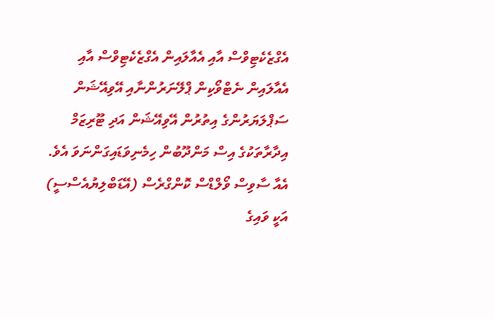އެގްޒެކެޓިވްސް އާއި އެއާލައިން އެގްޒެކެޓިވްސް އާއި އެއާލައިން ނެޓްވޯކިން ޕްލޭނަރުންނާއި އޭވިއޭޝަން ސަޕްލަޔަރުންގެ އިތުރުން އޭވިއޭޝަން އަދި ޓޫރިޒަމް އިދާރާތަކުގެ އިސް މަންދޫބުން ހިމެނިވަޑައިގަންނަވަ އެވެ.
އެއާ ސާވިސް ވޯލްޑްސް ކޮންގްރެސް (އޭޑަބްލިޔުއެސްސީ) އަކީ ވައިގެ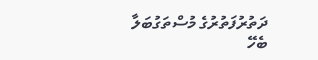ދަތުރުފަތުރުގެ މުސްތަގުބަލާ ބެހޭ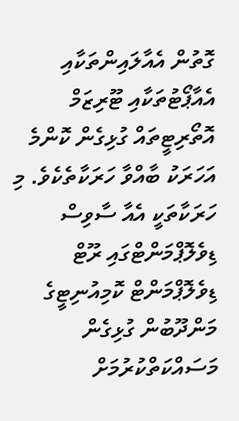ގޮތުން އެއާލައިންތަކާއި އެއާޕޯޓުތަކާއި ޓޫރިޒަމް އޮތޯރިޓީތައް ގުޅިގެން ކޮންމެ އަހަރަކު ބާއްވާ ހަރަކާތެކެވެ. މި ހަރަކާތަކީ އެއާ ސާވިސް ޑިވެލޮޕްމަންޓްގައި ރޫޓް ޑިވެލޮޕްމަންޓް ކޮމިއުނިޓީގެ މަންދޫބުން ގުޅިގެން މަސައްކަތްކުރުމަށް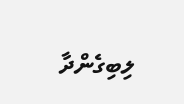ލިބިގެންދާ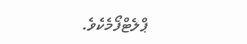ޕްލެޓްފޯމެކެވެ.